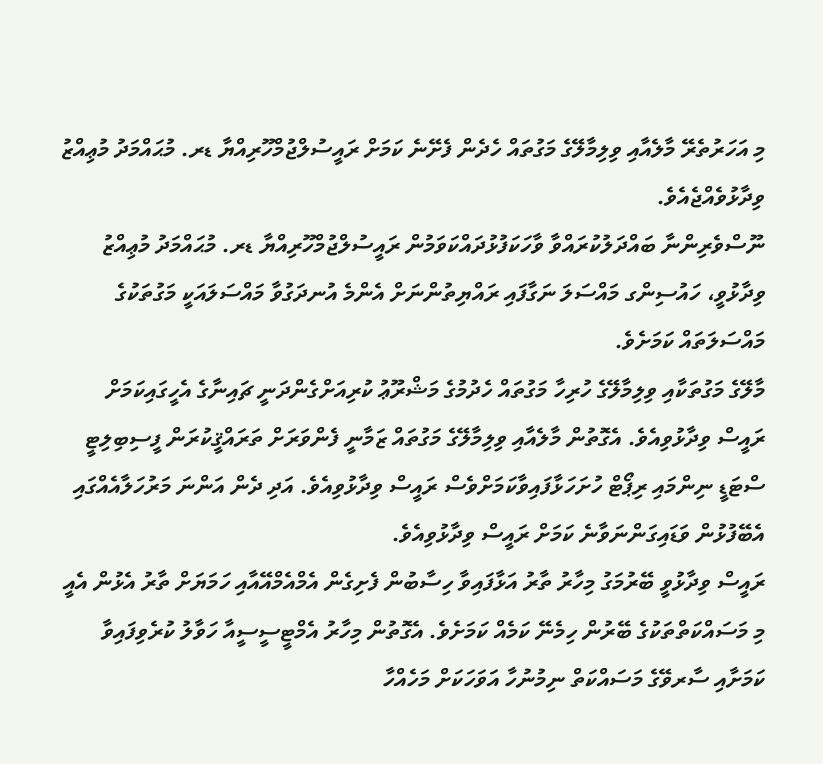މި އަހަރުތެރޭ މާލެއާއި ވިލިމާލޭގެ މަގުތައް ހެދެން ފެށޭނެ ކަމަށް ރައީސުލްޖުމްހޫރިއްޔާ ޑރ. މުޙައްމަދު މުޢިއްޒު ވިދާޅުވެއްޖެއެވެ.
ނޫސްވެރިންނާ ބައްދަލުކުރައްވާ ވާހަކަފުޅުދައްކަވަމުން ރައީސުލްޖުމްހޫރިއްޔާ ޑރ. މުޙައްމަދު މުޢިއްޒު ވިދާޅުވީ، ހައުސިންގ މައްސަލަ ނަގާފައި ރައްޔިތުންނަށް އެންމެ އުނދަގުވާ މައްސަލައަކީ މަގުތަކުގެ މައްސަލަތައް ކަމަށެވެ.
މާލޭގެ މަގުތަކާއި ވިލިމާލޭގެ ހުރިހާ މަގުތައް ހެދުމުގެ މަޝްރޫޢު ކުރިއަށްގެންދަނީ ޗައިނާގެ އެހީގައިކަމަށް ރައީސް ވިދާޅުވިއެވެ. އެގޮތުން މާލެއާއި ވިލިމާލޭގެ މަގުތައް ޒަމާނީ ފެންވަރަށް ތަރައްޤީކުރަން ފީސިބިލިޓީ ސްޓަޑީ ނިންމައި ރިޕޯޓް ހުށަހަޅާފައިވާކަމަށްވެސް ރައީސް ވިދާޅުވިއެވެ. އަދި ދެން އަންނަ މަރުހަލާއެއްގައި އެބޭފުޅުން ވަޑައިގަންނަވާނެ ކަމަށް ރައީސް ވިދާޅުވިއެވެ.
ރައީސް ވިދާޅުވީ ބޭރުމަގު މިހާރު ތާރު އަޅާފައިވާ ހިސާބުން ފެށިގެން އެމްއެމްއޭއާއި ހަމަޔަށް ތާރު އެޅުން އެއީ މި މަސައްކަތްތަކުގެ ބޭރުން ހިމެނޭ ކަމެއް ކަމަށެވެ. އެގޮތުން މިހާރު އެމްޓީސީސީއާ ހަވާލު ކުރެވިފައިވާ ކަމަށާއި ސާރވޭގެ މަސައްކަތް ނިމުނުހާ އަވަހަކަށް މަހެއްހާ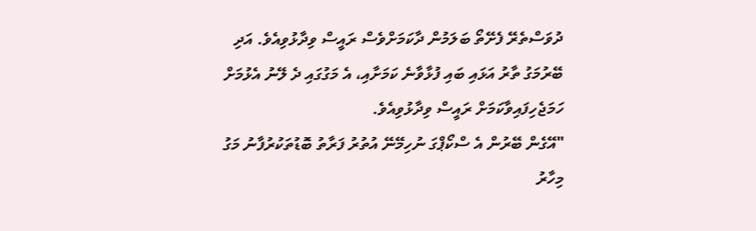ދުވަސްތެރޭ ފެށޭތޯ ބަލަމުން ދާކަމަށްވެސް ރައީސް ވިދާޅުވިއެވެ. އަދި ބޭރުމަގު ތާރު އަޅައި ބައި ފުޅާވާނެ ކަމަށާއި، އެ މަގުގައި ދެ ލޭނު އެޅުމަށް ހަމަޖެހިފައިވާކަމަށް ރައީސް ވިދާޅުވިއެވެ.
"އޭގެން ބޭރުން އެ ސްކޯޕްގަ ނުހިމޭނޭ އުތުރު ފަރާތު ބޮޑުތަކުރުފާނު މަގު މިހާރު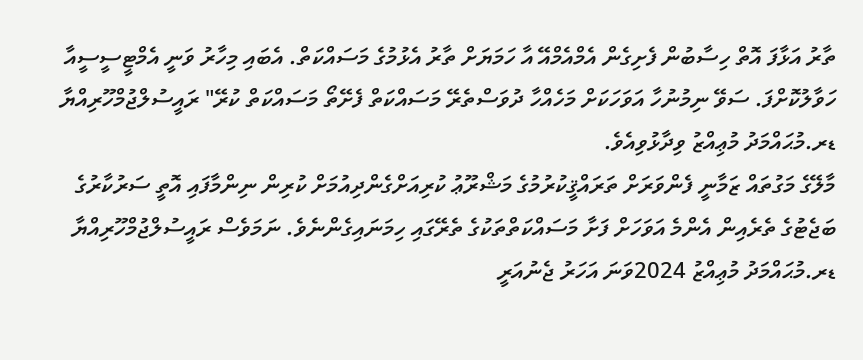ތާރު އަޅާފަ އޮތް ހިސާބުން ފެށިގެން އެމްއެމްއޭ އާ ހަމަޔަށް ތާރު އެޅުމުގެ މަސައްކަތް. އެބައި މިހާރު ވަނީ އެމްޓީސީސީއާ ހަވާލުކޮށްފަ. ސަވޭ ނިމުނުހާ އަވަހަކަށް މަހެއްހާ ދުވަސްތެރޭ މަސައްކަތް ފެށޭތޯ މަސައްކަތް ކުރޭ" ރައީސުލްޖުމްހޫރިއްޔާ ޑރ.މުޙައްމަދު މުޢިއްޒު ވިދާޅުވިއެވެ.
މާލޭގެ މަގުތައް ޒަމާނީ ފެންވަރަށް ތަރައްޤީކުރުމުގެ މަޝްރޫޢު ކުރިއަށްގެންދިއުމަށް ކުރިން ނިންމާފައި އޮތީ ސަރުކާރުގެ ބަޖެޓުގެ ތެރެއިން އެންމެ އަވަހަށް ފަށާ މަސައްކަތްތަކުގެ ތެރޭގައި ހިމަނައިގެންނެވެ. ނަމަވެސް ރައީސުލްޖުމްހޫރިއްޔާ ޑރ.މުޙައްމަދު މުޢިއްޒު 2024ވަނަ އަހަރު ޖެނުއަރީ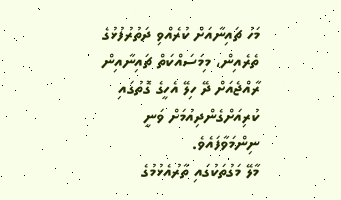މަހު ޗައިނާއަށް ކުރެއްވި ދަތުރުފުޅުގެ ތެރެއިން، މިމަސައްކަތް ޗައިނާއިން ރާއްޖެއަށް ދޭ ހިލޭ އެހީގެ ގޮތުގައި ކުރިއަށްގެންދިއުމަށް ވަނީ ނިންމަވާފައެވެ.
މާލޭ މަގުތަކުގައި ތާރުއެޅުމުގެ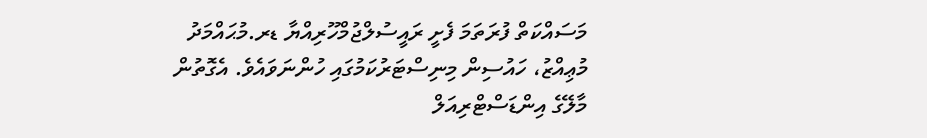މަސައްކަތް ފުރަތަމަ ފެށީ ރައީސުލްޖުމްހޫރިއްޔާ ޑރ.މުޙައްމަދު މުޢިއްޒު، ހައުސިން މިނިސްޓަރުކަމުގައި ހުންނަވައެވެ. އެގޮތުން މާލޭގެ އިންޑަސްޓްރިއަލް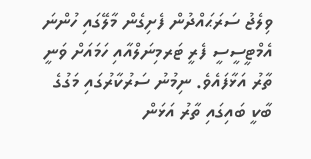ވިލެޖު ސަރަޙައްދުން ފެށިގެން މާލޭގައި ހުންނަ އެމްޓީސީސީ ފެރީ ޓަރމިނަލްއާއި ހަމައަށް ވަނީ ތާރު އަޅާފައެވެ. ނިމުނު ސަރުކާރުގައި މަގުގެ ބާކީ ބައިގައި ތާރު އަޅަން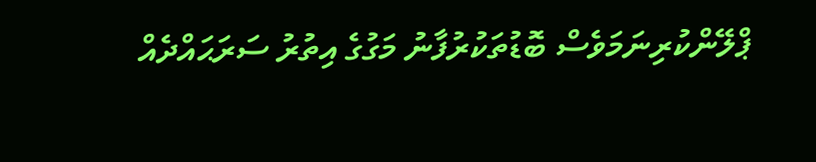ޕްލޭންކުރިނަމަވެސް ބޮޑުތަކުރުފާނު މަގުގެ އިތުރު ސަރަޙައްދެއް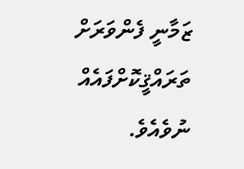ޒަމާނީ ފެންވަރަށް ތަރައްޤީކޮށްފައެއް ނުވެއެވެ.